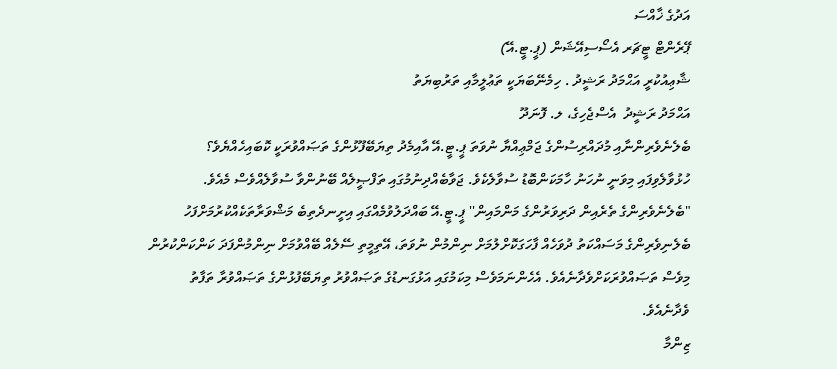އަދުގެ ޚާއްސަ
ޕޭރެންޓް ޓީޗަރ އެސޯސިއޭޝަން (ޕީ.ޓީ.އޭ)
ޝާޢިއުކުރީ އަޙްމަދު ރަޝީދު . ހިމެނޭބަޔަކީ ތަޢުލީމާއި ތަރުބިޔަތު
އަޙްމަދު ރަޝީދު  އެސްޖެހިގެ، ލ. ފޮނަދޫ
ބެލެނެވެރިންނާއި މުދައްރިސުންގެ ޖަމްޢިއްޔާ ނުވަތަ ޕީ.ޓީ.އޭ އާއިމެދު ތިޔަބޭފޫޅުންގެ ތަޞައްވުރަކީ ކޮބައިހެއްޔެވެ؟
ހުޅުވާލެވިފައި މިވަނީ ނުހަނު ހާމަކަންބޮޑު ސުވާލެކެވެ. ޖަވާބެއްދިނުމުގައި ތަފްޞީލެއް ބޭނުންވާ ސުވާލެއްވެސް މެއެވެ. "ބެލެނެވެރިންގެ ތެރެއިން ދަރިވަރުންގެ މަންމައިން'' ޕީ.ޓީ.އޭ ބައްދަލުވުމެއްގައި އިށީނދެތިބެ މަޝްވަރާތަކެއްކުރުމަށްފަހު ބެލެނިވެރިންގެ މަސައްކަތު ދުވަހެއް ފާހަގަކޮށްލުމަށް ނިންމުން ނުވަތަ، އޭތިމީތި ސޭލެއް ބޭއްވުމަށް ނިންމުންފަދަ ކަންކަންކުރުން މިވެސް ތަޞައްވުރަކަށްވެދާނެއެވެ. އެހެންނަމަވެސް މިކަމުގައި އަޅުގަނޑުގެ ތަޞައްވުރު ތިޔަބޭފުޅުންގެ ތަޞައްވުރާ ތަފާތު ވެދާނެއެވެ.
ޒިންމާ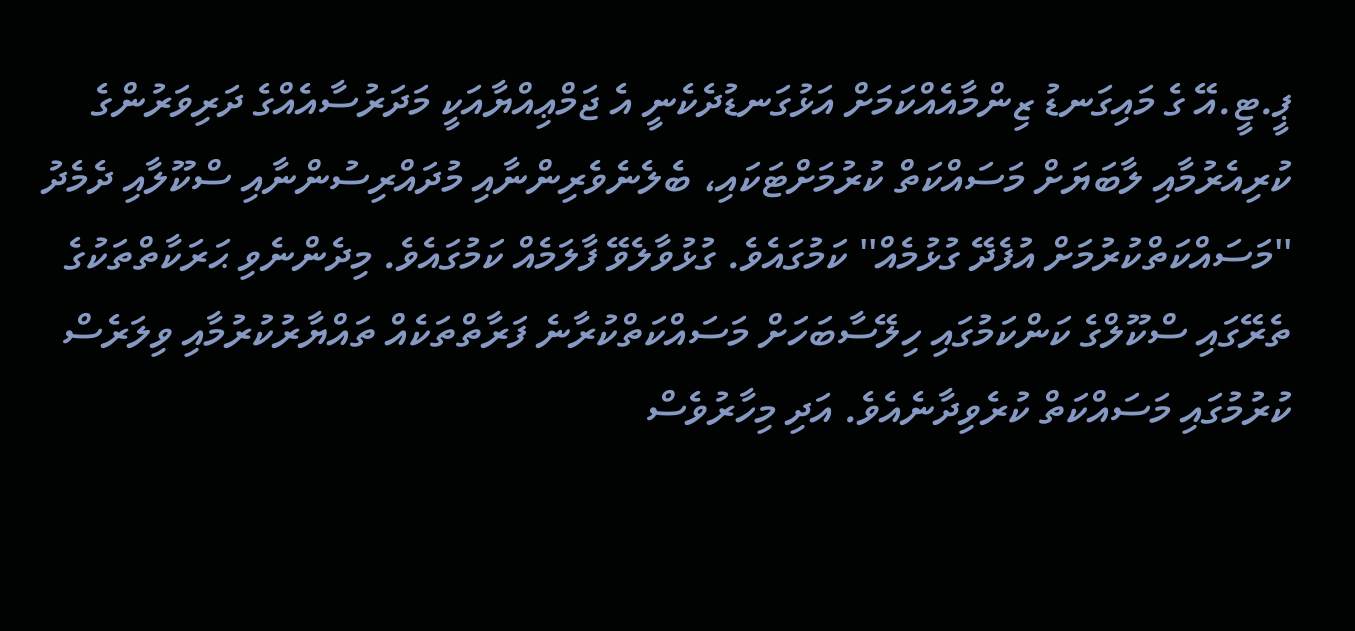ޕީ.ޓީ.އޭ ގެ މައިގަނޑު ޒިންމާއެއްކަމަށް އަޅުގަނޑުދެކެނީ އެ ޖަމްޢިއްޔާއަކީ މަދަރުސާއެއްގެ ދަރިވަރުންގެ ކުރިއެރުމާއި ލާބަޔަށް މަސައްކަތް ކުރުމަށްޓަކައި، ބެލެނެވެރިންނާއި މުދައްރިސުންނާއި ސްކޫލާއި ދެމެދު  ''މަސައްކަތްކުރުމަށް އުފެދޭ ގުޅުމެއް'' ކަމުގައެވެ. ގުޅުވާލެވޭ ފާލަމެއް ކަމުގައެވެ. މިދެންނެވި ޙަރަކާތްތަކުގެ ތެރޭގައި ސްކޫލްގެ ކަންކަމުގައި ހިލޭސާބަހަށް މަސައްކަތްކުރާނެ ފަރާތްތަކެއް ތައްޔާރުކުރުމާއި ވިލަރެސް ކުރުމުގައި މަސައްކަތް ކުރެވިދާނެއެވެ. އަދި މިހާރުވެސް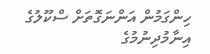ހިންގަމުން އަންނަގޮތަށް ސްކޫލުގެ އިނާމުދިނުމުގެ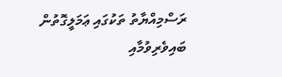ރަސްމިއްޔާތު ތަކުގައި ޢަމަލީގޮތުން ބައިވެރިވުމާއި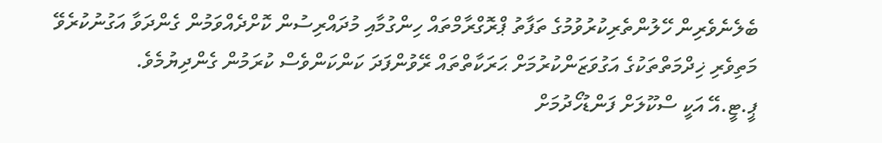ބެލެނެވެރިން ހޭލުންތެރިކުރުވުމުގެ ތަފާތު ޕްރޮގްރާމްތައް ހިންގުމާއި މުދައްރިސުން ކޮށްދެއްވަމުން ގެންދަވާ އަގުނުކުރެވޭ މަތިވެރި ޚިދްމަތްތަކުގެ އަގުވަޒަންކުރުމަށް ޙަރަކާތްތައް ރޭވުންފަދަ ކަންކަންވެސް ކުރަމުން ގެންދިޔުމެވެ.
ޕީ.ޓީ.އޭ އަކީ ސްކޫލަށް ފަންޑުހޯދުމަށް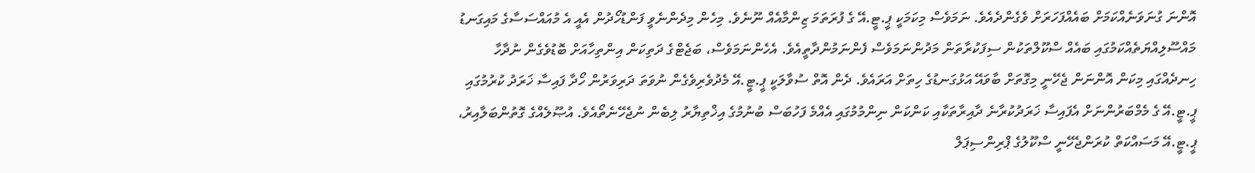އޮންނަ ގުނަވަނެއްކަމަށް ބައެއްފަހަރަށް ވެގެންދެއެވެ. ނަމަވެސް މިކަމަކީ ޕީ.ޓީ.އޭ ގެ ފުރަތަމަ ޒިންމާއެއް ނޫނެވެ. މިހެން މިދެންނެވީ ފަންޑުހޯދުން އެއީ އެ މުއައްސަސާގެ މައިގަނޑު މައްސޫލިއްޔަތެއްކަމުގައި ބައެއް ސްކޫލްތަކުން ސިފަކުރާތަން މަދުންނަމަވެސް ފެންނަމުންދާތީއެވެ. އެހެންނަމަވެސް، ބަޖެޓްގެ ދަތިކަން އިންތިހާއަށް ބޮޑުވެގެން ނުދާހާ ހިނދެއްގައި މިކަން އޮންނަން ޖެހޭނީ މިގޮތަށް ބާވައޭ އަޅުގަނޑުގެ ހިތަށް އަރައެވެ. ދެން އޮތް ސުވާލަކީ ޕީ.ޓީ.އޭ މެދުވެރިވެގެން ނުވަތަ ދަރިވަރުން ހޯދާ ފައިސާ ޚަރަދު ކުރުމުގައި ޕީ.ޓީ.އޭ ގެ މެމްބަރުންނަށް އެފައިސާ ޚަރަދުކުރާނެ ދާއިރާތަކާއި ކަންކަން ނިންމުމުގައި އެއްމެ ފަހުބަސް ބުނުމުގެ އިޚްތިޔާރު ލިބެން ނުޖެހޭނެތޯއެވެ. އުޞޫލެއްގެ ގޮތުންބަލާއިރު، ޕީ.ޓީ.އޭ މަސައްކަތް ކުރަންޖެހޭނީ ސްކޫލުގެ ޕްރިންސިޕަލް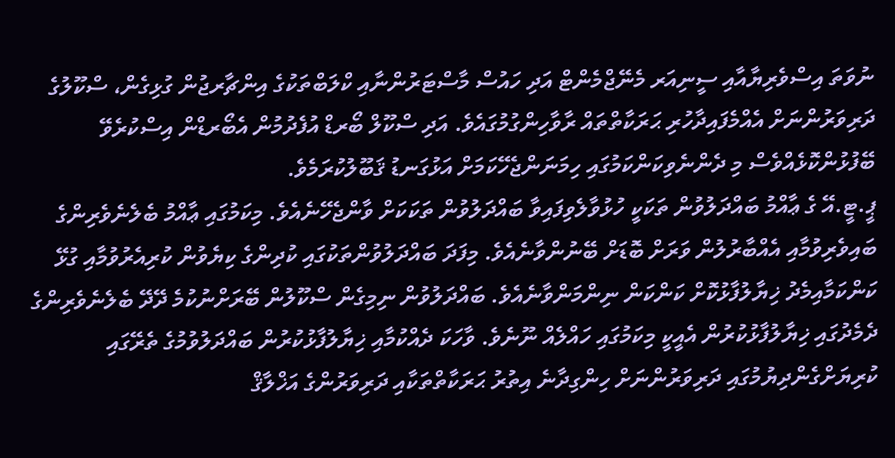ނުވަތަ އިސްވެރިޔާއާއި ސީނިއަރ މެނޭޖްމެންޓް އަދި ހައުސް މާސްޓަރުންނާއި ކްލަބްތަކުގެ އިންޗާރޖުން ގުޅިގެން، ސްކޫލުގެ ދަރިވަރުންނަށް އެއްމެފައިދާހުރި ޙަރަކާތްތައް ރާވާހިންގުމުގައެވެ. އަދި ސްކޫލް ބޯރޑް އުފެދުމުން އެބޯރޑްން އިސްކުރެވޭ ބޭފުޅުންކޮޅެއްވެސް މި ދެންނެވިކަންކަމުގައި ހިމަނަންޖެހޭކަމަށް އަޅުގަނޑު ޤަބޫލުކުރަމެވެ.
ޕީ.ޓީ.އޭ ގެ ޢާއްމު ބައްދަލުވުން ތަކަކީ ހުޅުވާލެވިފައިވާ ބައްދަލުވުން ތަކަކަށް ވާންޖެހޭނެއެވެ. މިކަމުގައި ޢާއްމު ބެލެނެވެރިންގެ ބައިވެރިވުމާއި އެއްބާރުލުން ވަރަށް ބޮޑަށް ބޭނުންވާނެއެވެ. މިފަދަ ބައްދަލުވުންތަކުގައި ކުދިންގެ ކިޔެވުން ކުރިއެރުވުމާއި ގުޅޭ ކަންކަމާއިމެދު ޚިޔާލުފާޅުކޮށް ކަންކަން ނިންމަންވާނެއެވެ. ބައްދަލުވުން ނިމިގެން ސްކޫލުން ބޭރަށްނުކުމެ ދޭދޭ ބެލެނެވެރިންގެ ދެމެދުގައި ޚިޔާލުފާޅުކުރުން އެއީކީ މިކަމުގައި ހައްލެއް ނޫނެވެ. ވާހަކަ ދެއްކުމާއި ޚިޔާލުފާޅުކުރުން ބައްދަލުވުމުގެ ތެރޭގައި ކުރިޔަށްގެންދިޔުމުގައި ދަރިވަރުންނަށް ހިންގިދާނެ އިތުރު ޙަރަކާތްތަކާއި ދަރިވަރުންގެ އަޚްލާޤް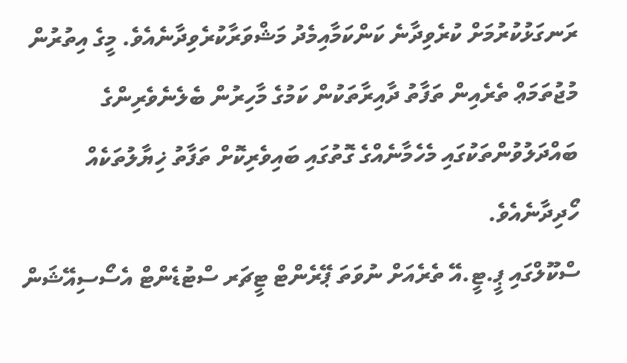ރަނގަޅުކުރުމަށް ކުރެވިދާނެ ކަންކަމާއިމެދު މަޝްވަރާކުރެވިދާނެއެވެ. މީގެ އިތުރުން މުޖުތަމަޢް ތެރެއިން ތަފާތު ދާއިރާތަކުން ކަމުގެ މާހިރުން ބެލެނެވެރިންގެ ބައްދަލުވުންތަކުގައި މެހެމާނެއްގެ ގޮތުގައި ބައިވެރިކޮށް ތަފާތު ޚިޔާލުތަކެއް ހޯދިދާނެއެވެ.
ސްކޫލްގައި ޕީ.ޓީ.އޭ ތެރެއަށް ނުވަތަ ޕޭރެންޓް ޓީޗަރ ސްޓުޑެންޓް އެސޯސިއޭޝަން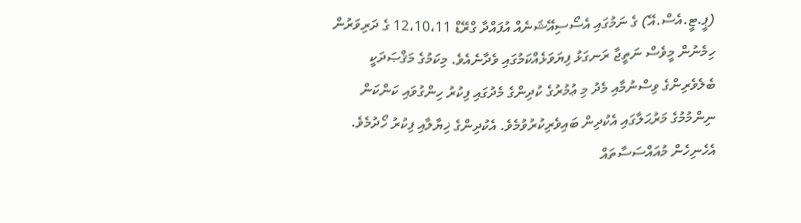(ޕީ.ޓީ.އެސް.އޭ) ގެ ނަމުގައި އެސޯސިއޭޝަނެއް އުފައްދާ ގްރޭޑް 12،10،11 ގެ ދަރިވަރުން ހިމެނުން މީވެސް ނަތީޖާ ރަނގަޅު ފިޔަވަޅެއްކަމުގައި ވެދާނެއެވެ. މިކަމުގެ މަޤްޞަދަކީ ބެލެވެރިންގެ ވިސްނުމާއި މެދު މި ޢުމުރުގެ ކުދިންގެ މެދުގައި ފިކުރު ހިންގުވައި ކަންކަން ނިންމުމުގެ މަރުޙަލާގައި އެކުދިން ބައިވެރިކުރުވުމެވެ. އެކުދިންގެ ޚިޔާލާއި ފިކުރު ހޯދުމެވެ.
އެހެނިހެން މުއައްސަސާތައް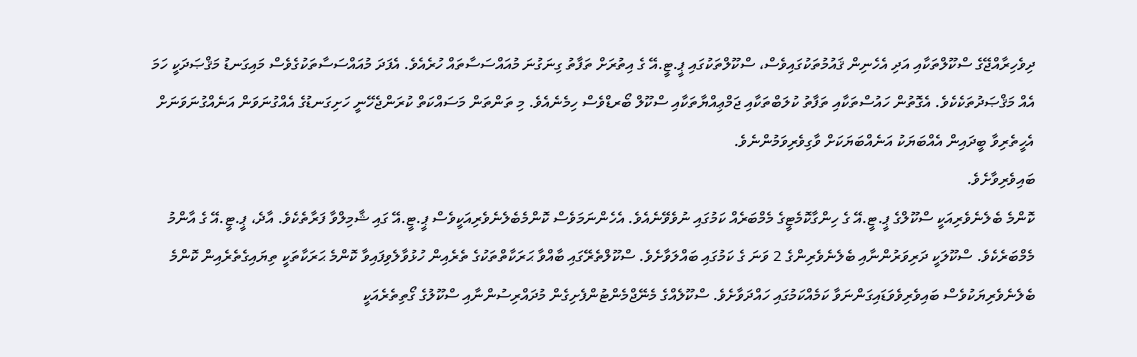ދިވެހިރާއްޖޭގެ ސްކޫލްތަކާއި އަދި އެހެނިން ޤައުމުތަކުގައިވެސް، ސްކޫލްތަކުގައި ޕީ.ޓީ.އޭ ގެ އިތުރަށް ތަފާތު ގިނަގުނަ މުއައްސަސާތައް ހުރެއެވެ. އެފަދަ މުއައްސަސާތަކުގެވެސް މައިގަނޑު މަޤްޞަދަކީ ހަމަ އެއް މަޤްޞަދުތަކެކެވެ. އެގޮތުން ހައުސްތަކާއި ތަފާތު ކުލަބްތަކާއި ޖަމްޢިއްޔާތަކާއި ސްކޫލް ބޯރޑްވެސް ހިމެނެއެވެ. މި ތަންތަން މަސައްކަތް ކުރަންޖެހޭނީ ހަށިގަނޑުގެ އެއްގުނަވަން އަނެއްގުނަވަނަށް އެހީތެރިވާ ބީދައިން އެއްބަޔަކު އަނެއްބަޔަކަށް ވާގިވެރިވަމުންނެވެ.
ބައިވެރިވާށެވެ.
ކޮންމެ ބެލެނެވެރިއަކީ ސްކޫލްގެ ޕީ.ޓީ.އޭ ގެ ހިންގާކޮމެޓީގެ މެމްބަރެއް ކަމުގައި ނުވެވޭނެއެވެ. އެހެންނަމަވެސް ކޮންމެބެލެނެވެރިއަކީވެސް ޕީ.ޓީ.އޭ ގައި ޝާމިލްވާ ފަރާތެކެވެ. އާދެ، ޕީ.ޓީ.އޭ ގެ އާންމު މެމްބަރެކެވެ. ސްކޫލަކީ ދަރިވަރުންނާއި ބެލެނެވެރިންގެ 2 ވަނަ ގެ ކަމުގައި ބައްލަވާށެވެ. ސްކޫލްތެރޭގައި ބާއްވާ ޙަރަކާތްތަކުގެ ތެރެއިން ހުޅުވާލެވިފައިވާ ކޮންމެ ޙަރަކާތަކީ ތިޔައިގެތެރެއިން ކޮންމެ ބެލެނެވެރިޔަކުވެސް ބައިވެރިވެވަޑައިގަންނަވާ ކަމެއްކަމުގައި ހައްދަވާށެވެ. ސްކޫލެއްގެ މެނޭޖްމެންޓުންފެށިގެން މުދައްރިސުންނާއި ސްކޫލުގެ ގޯތިތެރެއަކީ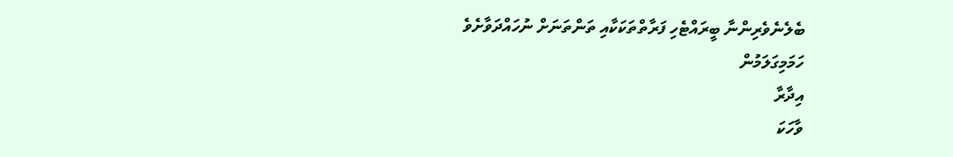ބެލެނެވެރިންނާ ބީރައްޓެހި ފަރާތްތަކަކާއި ތަންތަނަށް ނުހައްދަވާށެވެ
ހަމަމިގަލަމުން
އިދާރާ
ވާހަކަ